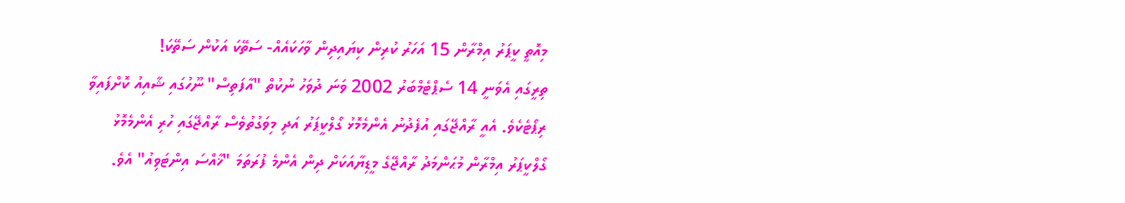މިއޮތީ ކީޕަރު އިމްރާން 15 އަހަރު ކުރިން ކިޔައިދިން ވާހަކައެއް- ސަތޭކަ އަކުން ސަތޭކަ!
ތިރީގައި އެވަނީ 14 ސެޕްޓެމްބަރު 2002 ވަނަ ދުވަހު ނުކުތް "އާފަތިސް" ނޫހުގައި ޝާއިއު ކޮށްފައިވާ ރިޕޯޓެކެވެ. އެއީ ރާއްޖޭގައި އުފެދުނު އެންމެމޮޅު ގޯލްކީޕަރު އަދި މިވަގުތުވެސް ރާއްޖޭގައި ހުރި އެންމެމޮޅު ގޯލްކީޕަރު އިމްރާން މުޙަންމަދު ރާއްޖޭގެ މީޑިޔާއަކަށް ދިން އެންމެ ފުރަތަމަ "ޚާއްސަ އިންޓަވިއު" އެވެ.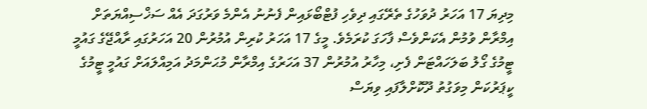މިދިޔަ 17 އަހަރު ދުވަހުގެ ތެރޭގައި ދިވެހި ފުޓްބޯޅައިން ފެނުނު އެންމެ ވަރުގަދަ އެއް ސަޚްސިއްޔަތަށް އިމްރާން ވުމުން އެކަންވެސް ފާހަގަ ކުރަމެވެ. މީގެ 17 އަހަރު ކުރިން އުމުރުން 20 އަހަރުގައި ރާއްޖޭގެ ގައުމީ ޓީމުގެ ގޯލު ބަލަހައްޓަން ފެށި، މިހާރު އުމުރުން 37 އަހަރުގެ އިމްރާން މުޙަންމަދު އަމިއްލައަށް ގައުމީ ޓީމުގެ ކީޕަރުކަން މިވަގުތު ދޫކޮށްލާފައި ވިޔަސް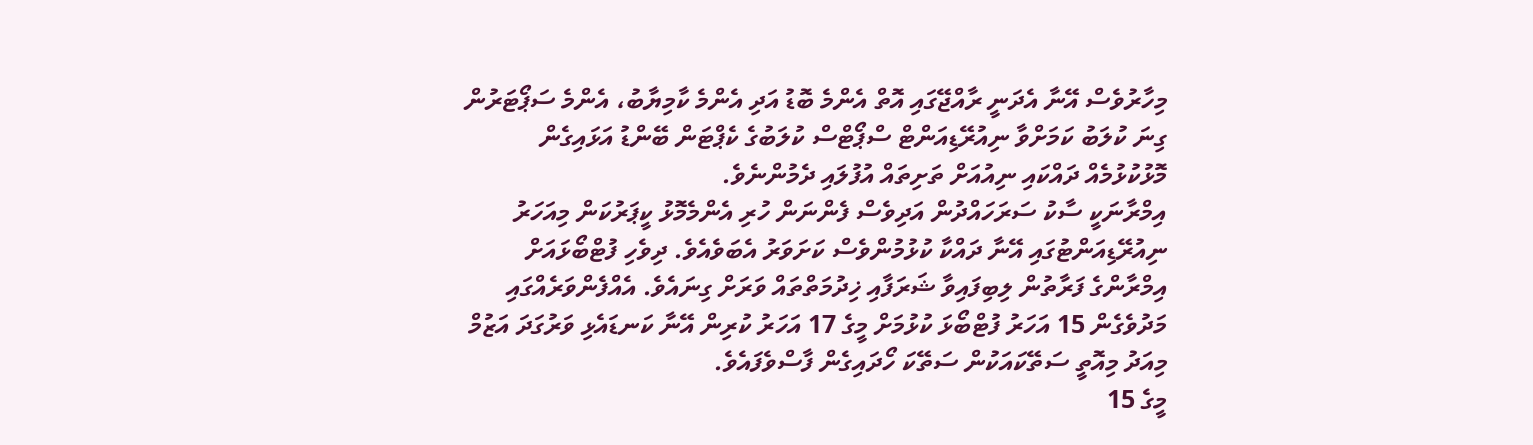މިހާރުވެސް އޭނާ އެދަނީ ރާއްޖޭގައި އޮތް އެންމެ ބޮޑު އަދި އެންމެ ކާމިޔާބު، އެންމެ ސަޕޯޓަރުން ގިނަ ކުލަބު ކަމަށްވާ ނިއުރޭޑިއަންޓް ސްޕޯޓްސް ކުލަބުގެ ކެޕްޓަން ބޭންޑު އަޅައިގެން މޮޅުކުޅުމެއް ދައްކައި ނިއުއަށް ތަށިތައް އުފުލައި ދެމުންނެވެ.
އިމްރާނަކީ ސާކު ސަރަހައްދުން އަދިވެސް ފެންނަން ހުރި އެންމެމޮޅު ކީޕަރުކަން މިއަހަރު ނިއުރޭޑިއަންޓުގައި އޭނާ ދައްކާ ކުޅުމުންވެސް ކަށަވަރު އެބަވެއެވެ. ދިވެހި ފުޓްބޯޅައަށް އިމްރާންގެ ފަރާތުން ލިބިފައިވާ ޝަރަފާއި ޚިދުމަތްތައް ވަރަށް ގިނައެވެ. އެއްފެންވަރެއްގައި މަދުވެގެން 15 އަހަރު ފުޓްބޯޅަ ކުޅުމަށް މީގެ 17 އަހަރު ކުރިން އޭނާ ކަނޑައެޅި ވަރުގަދަ އަޒުމް މިއަދު މިއޮތީ ސަތޭކައަކުން ސަތޭކަ ހޯދައިގެން ފާސްވެފައެވެ.
މީގެ 15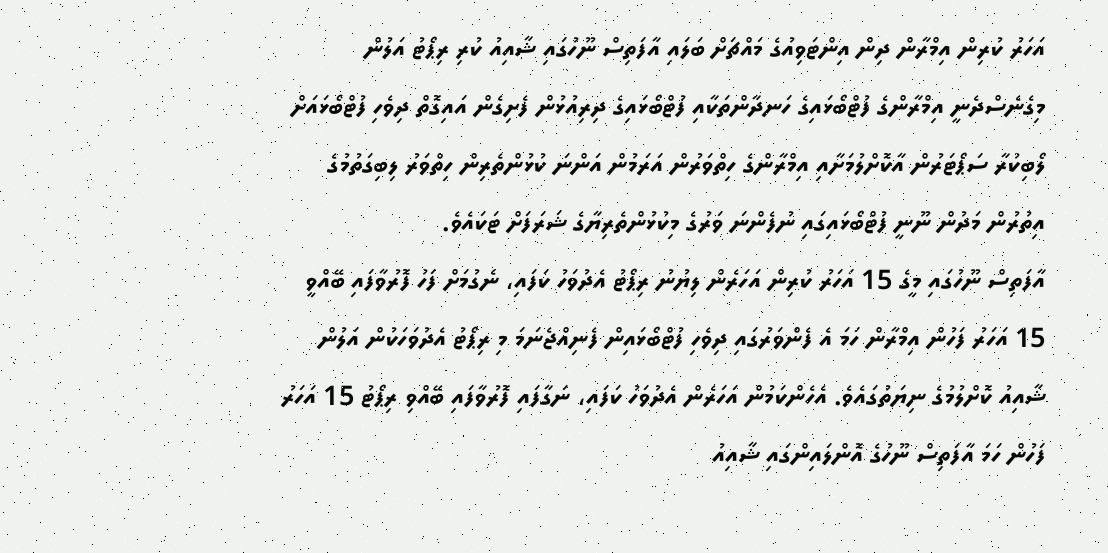އަހަރު ކުރިން އިމްރާން ދިން އިންޓަވިއުގެ މައްޗަށް ބަލައި އާފަތިސް ނޫހުގައި ޝާއިއު ކުރި ރިޕޯޓު އަލުން މިގެނެސްދެނީ އިމްރާންގެ ފުޓްބޯޅައިގެ ހަނދާންތަކާއި ފުޓްބޯޅައިގެ ދިރިއުޅުން ފެށިގެން އައިގޮތް ދިވެހި ފުޓްބޯޅައަށް ލޯބިކުރާ ސަޕޯޓަރުން އާކޮށްލުމަށާއި އިމްރާންގެ ހިތްވަރުން އަރަމުން އަންނަ ކުޅުންތެރިން ހިތްވަރު ލިބިގަތުމުގެ އިތުރުން މަދުން ނޫނީ ފުޓްބޯޅައިގައި ނުފެންނަ ވަރުގެ މިކުޅުންތެރިޔާގެ ޝަރަފަށް ޓަކައެވެ.
އާފަތިސް ނޫހުގައި މީގެ 15 އަހަރު ކުރިން އަހަރެން ލިޔުނު ރިޕޯޓު އެދުވަހު ކަފައި، ނެގުމަށް ފަހު ފޮރުވާފައި ބޭއްވީ 15 އަހަރު ފަހުން އިމްރާން ހަމަ އެ ފެންވަރުގައި ދިވެހި ފުޓްބޯޅައިން ފެނިއްޖެނަމަ މި ރިޕޯޓު އެދުވަހަކުން އަލުން ޝާއިއު ކޮށްލުމުގެ ނިޔަތުގައެވެ. އެހެންކަމުން އަހަރެން އެދުވަހު ކަފައި، ނަގާފައި ފޮރުވާފައި ބޭއްވި ރިޕޯޓު 15 އަހަރު ފަހުން ހަމަ އާފަތިސް ނޫހުގެ އޮންލައިންގައި ޝާއިއު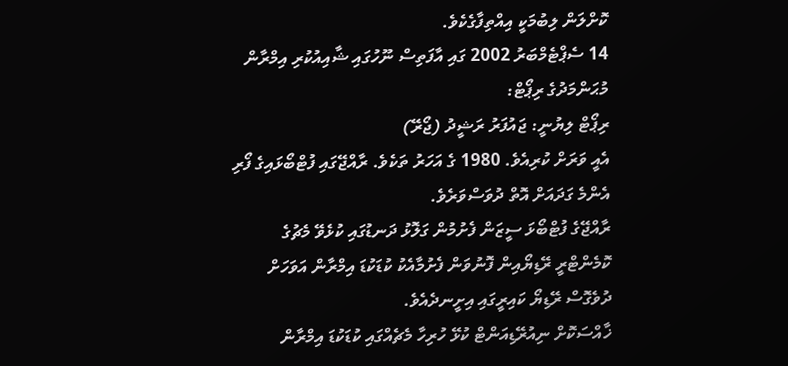ކޮށްލަން ލިބުމަކީ އިއްތިފާގެކެވެ.
14 ސެޕްޓެމްބަރު 2002 ގައި އާފަތިސް ނޫހުގައި ޝާއިއުކުރި އިމްރާން މުޙަންމަދުގެ ރިޕޯޓް:
ރިޕޯޓް ލިޔުނީ: ޖައުފަރު ރަޝީދު (ޖޯރޭ)
އެއީ ވަރަށް ކުރިއެވެ. 1980 ގެ އަހަރު ތަކެވެ. ރާއްޖޭގައި ފުޓްބޯޅައިގެ ފޯރި އެންމެ ގަދައަށް އޮތް ދުވަސްވަރެވެ.
ރާއްޖޭގެ ފުޓްބޯޅަ ސީޒަން ފެށުމުން ގަލޮޅު ދަނޑުގައި ކުޅެވޭ މެޗުގެ ކޮމެންޓްރީ ރޭޑިޔޯއިން ފޮނުވަން ފެށުމާއެކު ކުޑަކުޑަ އިމްރާން އަވަހަށް ދުވެގޮސް ރޭޑިޔޯ ކައިރީގައި އިށީނދެއެވެ.
ޚާއްސަކޮށް ނިއުރޭޑިއަންޓް ކުޅޭ ހުރިހާ މެޗެއްގައި ކުޑަކުޑަ އިމްރާން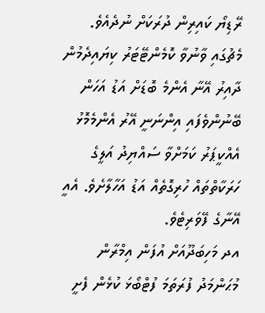ރޭޑިޔޯ ކައިރިން ދުރަކަށް ނުދެއެވެ. މެޗުގައި ވާނުވާ ކޮމެންޓޭޓަރު ކިޔައިދެމުން ދާއިރު އޭނާ އެންމެ ބޮޑަށް އަޑު އަހަން ބޭނުންވެފައި އިންނަނީ އޭރު އެންމެމޮޅު އެއްކީޕަރު ކަމަށްވާ ސައްޔިދު އަލީގެ ހަރަކާތްތައް ހުރިގޮތެއް އަޑު އަހާލާށެވެ. އެއީ އޭނާގެ ފޭވަރިޓެވެ.
އދ މަހިބަދޫއަށް އުފަން އިމްރާން މުޙަންމަދު ފުރަތަމަ ފުޓްބޯޅަ ކުޅެން ފެށީ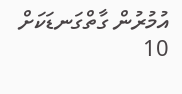އުމުރުން ގާތްގަނޑަކަށް 10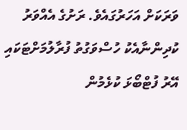ވަރަކަށް އަހަރުގައެވެ. ރަށުގެ އެއްވަރު ކުދިންނާއެކު ހުސްވަގުތު ފުރާލުމަށްޓަކައި އޭރު ފުޓްބޯޅަ ކުޅެމުން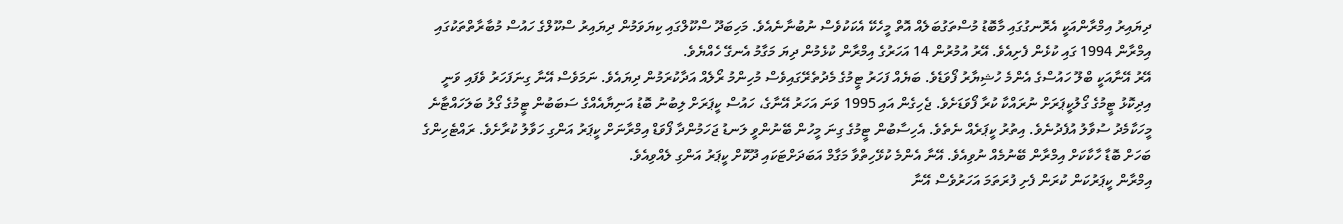ދިޔައިރު އިމްރާންއަކީ އެރޮނގުގައި މާބޮޑު މުސްތަގުބަލެއް އޮތް މީހެކޭ އެކަކުވެސް ނުބުނާނެއެވެ. މަހިބަދޫ ސްކޫލްގައި ކިޔަވަމުން ދިޔައިރު ސްކޫލްގެ ހައުސް މުބާރާތްތަކުގައި އިމްރާން 1994 ގައި ކުޅެން ފެށިއެވެ. އޭރު އުމުރުން 14 އަހަރުގެ އިމްރާން ކުޅެމުން ދިޔަ މަގާމު އެނގޭ ހެއްޔެވެ.
އޭރު އޭނާއަކީ ބްލޫ ހައުސްގެ އެންމެ ހުޝިޔާރު ފޯވަޑެވެ. ބަޔެއް ފަހަރު ޓީމުގެ މެދުތެރޭގައިވެސް މުހިންމު ރޯލެއް އަދާކުރަމުން ދިޔައެވެ. ނަމަވެސް އޭނާ ގިނަފަހަރު ވެފައި ވަނީ އިދިކޮޅު ޓީމުގެ ގޯލުކީޕަރަށް ނުރައްކާ ކުރާ ފޯވަޑަށެވެ. ޖެހިގެން އައި 1995 ވަނަ އަހަރު އޭނާގެ، ހައުސް ކީޕަރަށް ލިބުނު ބޮޑު އަނިޔާއެއްގެ ސަބަބުން ޓީމުގެ ގޯލު ބަލަހައްޓާނެ މީހަކާމެދު ސުވާލު އުފެދުނެވެ. އިތުރު ކީޕަރެއް ނެތެވެ. އެހިސާބުން ޓީމުގެ ގިނަ މީހުން ބޭނުންވީ ލަނޑު ޖަހަމުންދާ ފޯވަޑް އިމްރާނަށް ކީޕަރު އަންގި ހަވާލު ކުރާށެވެ. ރައްޓެހިންގެ ބަހަށް ބޮޑާ ހާކާކަށް އިމްރާން ބޭނުމެއް ނުވިއެވެ. އޭނާ އެންމެ ކުޅޭހިތްވާ މަގާމް އަބަދަށްޓަކައި ދޫކޮށް ކީޕަރު އަންގި ލެއްވިއެވެ.
އިމްރާން ކީޕަރުކަން ކުރަން ފެށި ފުރަތަމަ އަހަރުވެސް އޭނާ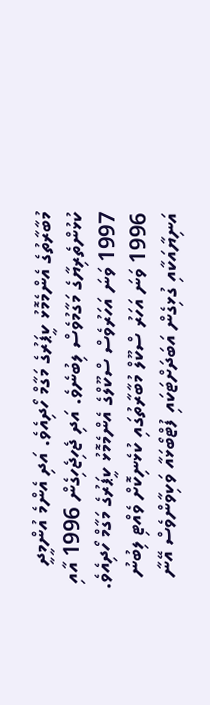މުބާރާތުގެ އެންމެމޮޅު ކީޕަރުގެ މަގާމް ހޯދިއެވެ. އަދި އެންމެ އުންމީދީ ކުޅުންތެރިޔާގެ މަގާމުވެސް ލިބުނެވެ. އަދި ޖެހިޖެހިގެން 1996 އާއި 1997 ވަނަ އަހަރުވެސް ސްކޫލްގެ އެންމެމޮޅު ކީޕަރުގެ މަގާމް ހޯދިއެވެ. 1996 ވަނަ އަހަރު ސްކޫލް މުބާރާތުގައި ކުޅެނިކޮށް ވެއްޓި ލިބުނު އަނިޔާއަކާއި ގުޅިގެން އަބަދަށްޓަކައި ފުޓްބޯޅައާ ވަކިވާންވެސް އޭނާ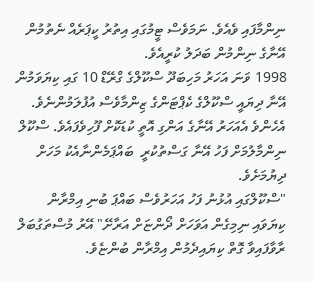ނިންމާފައި ވެއެވެ. ނަމަވެސް ޓީމުގައި އިތުރު ކީޕަރެއް ނެތުމުން އޭނާގެ ނިންމުން ބަދަލު ކުރީއެވެ.
1998 ވަނަ އަހަރު މަހިބަދޫ ސްކޫލްގެ ގްރޭޑް 10 ގައި ކިޔަވަމުން އޭނާ ދިޔައީ ސްކޫލްގެ ކެޕްޓަންގެ ޒިންމާވެސް އުފުލަމުންނެވެ. އެހެންވެ އެއަހަރު އޭނާގެ އަންގި އޮތީ ކުޑަކޮށް ފޫހިވެފައެވެ. ސްކޫލް ނިންމާލުމަށް ފަހު އޭނާ ގަސްތުކުރީ  ބައްޕަމެންނާއެކު މަހަށް ދިޔުމަށެވެ.
"ސްކޫލްގައި އުޅުނު ފަހު އަހަރުވެސް ބައްޕަ ބުނި އިމްރާން ކިޔަވައި ނިމިގެން އަވަހަށް ދޯންޏަށް އަރާށޭ" އޭރު މުސްތަގުބަލް ރާވާފައިވާ ގޮތް ކިޔައިދެމުން އިމްރާން ބުންޏެވެ.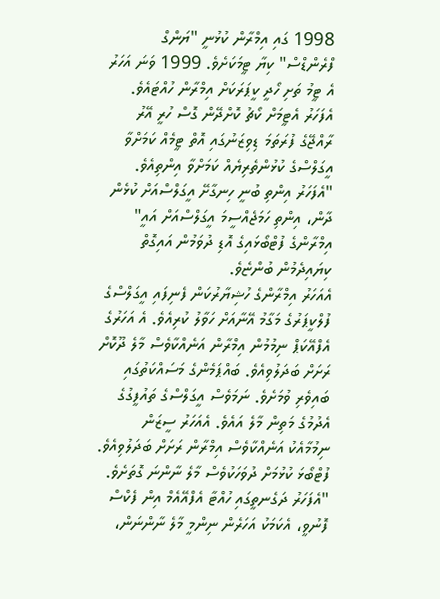1998 ގައި އިމްރާން ކުޅުނީ "ޔަންގް ފްރެންޑްސް" ކިޔާ ޓީމަކަށެވެ. 1999 ވަނަ އަހަރު އެ ޓީމު ތަށި ހޯދީ ކީޕަރަކަށް އިމްރާން ހުއްޓައެވެ. އެފަހަރު އެޓީމަށް ކޯޗު ކޮށްދޭން ގޮސް ހުރީ އޭރު ރާއްޖޭގެ ފުރަތަމަ ޑިވިޒަނުގައި އޮތް ޓީމެއް ކަމަށްވާ އީގަލްސްގެ ކުޅުންތެރިޔެއް ކަމަށްވާ އިންތިއެވެ.
"އެފަހަރު އިންތި ބުނީ ހިނގާށޭ އީގަލްސްއަށް ކުޅެން ދާން، އިންތި ހަމަޖެއްސީމަ އީގަލްސްއަށް އައީ" އިމްރާންގެ ފުޓްބޯޅައިގެ އޮޑި ދުވަމުން އައިގޮތް ކިޔައިދެމުން ބުންޏެވެ.
އެއަހަރު އިމްރާންގެ ހުޝިޔާރުކަން ފެނިފައި އީގަލްސްގެ ފުލްކީޕަރުގެ މަގާމު އޭނާއަށް ހަވާލު ކުރިއެވެ. އެ އަހަރުގެ އެފްއޭކަޕް ނިމުމުން އިމްރާން އަނެއްކާވެސް މާލެ ދޫކޮށް ރަށަށް ބަދަލުވިއެވެ. ބައްޕަމެންގެ މަސައްކަތުގައި ބައިވެރި ވުމަށެވެ. ނަމަވެސް އީގަލްސްގެ ތައުފީގުގެ އެދުމުގެ މަތިން މާލެ އައެވެ. އެއަހަރު ސީޒަން ނިމުމާއެކު އަނެއްކާވެސް އިމްރާން ރަށަށް ބަދަލުވިއެވެ. ފުޓްބޯޅަ ކުޅުމަށް ދުވަހަކުވެސް މާލެ ނާންނަ ގޮތަށެވެ.
"އެފަހަރު ދަގެނތީގައި ހުއްޓާ އެފްއޭއެމް އިން ފެކްސް ފޮނުވީ، އެކަމަކު އަހަރެން ނިންމީ މާލެ ނާންނަން،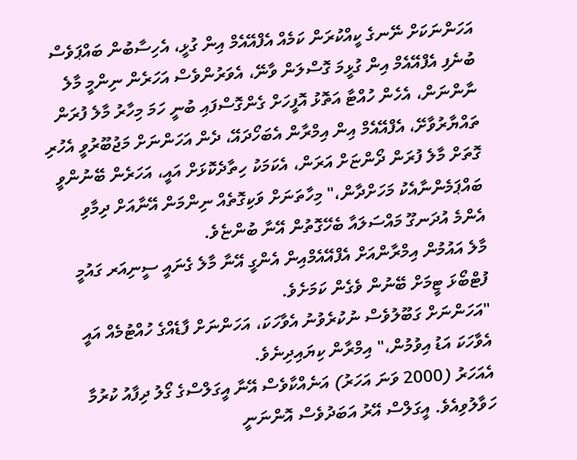އަހަންނަކަށް ނޭނގެ ކީއްކުރަން ކަމެއް އެފްއޭއެމް އިން ގުޅީ، އެހިސާބުން ބައްޕަވެސް ބުނެފި އެފްއޭއެމް އިން ގުޅީމަ ގޮސްލަން ވާނޭ، އެވަރުންވެސް އަހަރެން ނިންމީ މާލެ ނާންނަން، އެހެން ހުއްޓާ އަތޮޅު އޮފީހަށް ގެންގޮސްފައި ބުނީ ހަމަ މިހާރު މާލެ ފުރަން ތައްޔާރުވާށޭ، އެފްއޭއެމް އިން އިމްރާން އެބަހޯދައޭ، ދެން އަހަންނަށް މަޖުބޫރުވީ އެހުރި ގޮތަށް މާލެ ފުރަން ދޯންޏަށް އަރަން، އެކަމަކު ހިތާދެކޮޅަށް އައީ، އަހަރެން ބޭނުންވީ ބައްޕަމެންނާއެކު މަހަށްދާން،" މިހާތަނަށް ވަކިގޮތެއް ނިންމަން އޭނާއަށް ދިމާވި އެންމެ އުދަނގޫ މައްސަލައާ ބެހޭގޮތުން އޭނާ ބުންޏެވެ.
މާލެ އައުމުން އިމްރާންއަށް އެފްއޭއެމްއިން އެންގީ އޭނާ މާލެ ގެނައީ ސީނިއަރ ގައުމީ ފުޓްބޯޅަ ޓީމަށް ބޭނުން ވެގެން ކަމަށެވެ.
"އަހަންނަށް ގަބޫލުވެސް ނުކުރެވުނު އެވާހަކަ، އަހަންނަށް ފާޑެއްގެ ހުއްޓުމެއް އައީ އެވާހަކަ އަޑު އިވުމުން،" އިމްރާން ކިޔައިދިނެވެ.
އެއަހަރު (2000 ވަނަ އަހަރު) އަނެއްކާވެސް އޭނާ އީގަލްސްގެ ގޯލު ދިފާއު ކުރުމާ ހަވާލުވިއެވެ. އީގަލްސް އޭރު އަބަދުވެސް އޮންނަނީ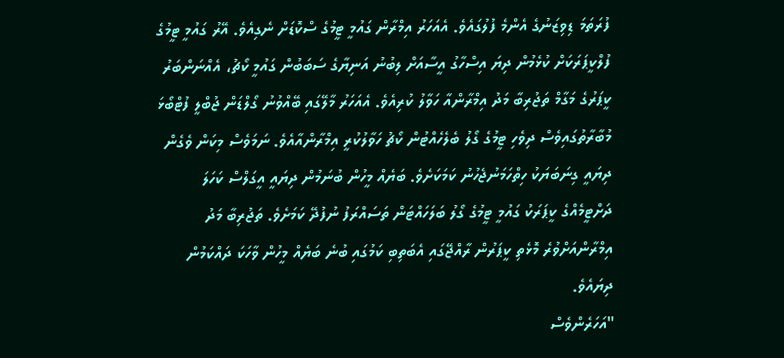ފުރަތަމަ ޑިވިޒަނުގެ އެންމެ ފުލުގައެވެ. އެއަހަރު އިމްރާން ގައުމީ ޓީމުގެ ސްކޮޑަށް ނެގިއެވެ. އޭރު ގައުމީ ޓީމުގެ ފުލްކީޕަރަކަށް ކުޅެމުން ދިޔަ އިސްހާގު އީސާއަށް ލިބުނު އަނިޔާގެ ސަބަބުން ގައުމީ ކޯޗު، އެއްނަންބަރު ކީޕަރުގެ މަގާމް ތަޖުރިބާ މަދު އިމްރާންއާ ހަވާލު ކުރިއެވެ. އެއަހަރު މާލޭގައި ބޭއްވުނު ގޯލްޑަން ޖުބްލީ ފުޓްބޯޅަ މުބާރާތުގައިވެސް ދިވެހި ޓީމުގެ ގޯލު ބެލެހެއްޓުން ކޯޗު ހަވާލުކުރީ އިމްރާންއާއެވެ. ނަމަވެސް މިކަން ވެގެން ދިޔައީ ގިނަބަޔަކު ހިތްހަމަނުޖެހުނު ކަމަކަށެވެ. ބަޔެއް މީހުން ބުނަމުން ދިޔައީ އީގަލްސް ކަހަލަ ދަށްޓީމެއްގެ ކީޕަރަކު ގައުމީ ޓީމުގެ ގޯލު ބަލަހައްޓަން ތަސައްރަފު ނުފުދޭ ކަމަށެވެ. ތަޖުރިބާ މަދު އިމްރާންއަށްވުރެ މޮޅެތި ކީޕަރުން ރާއްޖޭގައި އެބަތިބި ކަމުގައި ބުނެ ބަޔެއް މީހުން ވާހަކަ ދައްކަމުން ދިޔައެވެ.
"އަހަރެންވެސް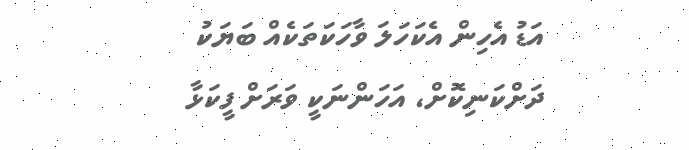އަޑު އެހިން އެކަހަލަ ވާހަކަތަކެއް ބަޔަކު ދަށްކަނިކޮށް، އަހަންނަކީ ވަރަށް ފީކަޅާ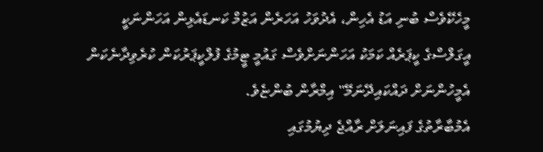މީހެކޭވެސް ބުނި އަޑު އެހިން، އެދުވަހު އަހަރެން އަޒުމް ކަނޑައެޅިން އަހަންނަކީ އީގަލްސްގެ ކީޕަރެއް ކަމަކު އަހަންނަށްވެސް ގައުމީ ޓީމުގެ ފުލްކީޕަރުކަން ކުރެވިދާނެކަން އެމީހުންނަށް ދައްކައިދޭނަމޭ" އިމްރާން ބުންޏެވެ.
އެމުބާރާތުގެ ފައިނަލަށް ރާއްޖެ ދިޔުމުގައި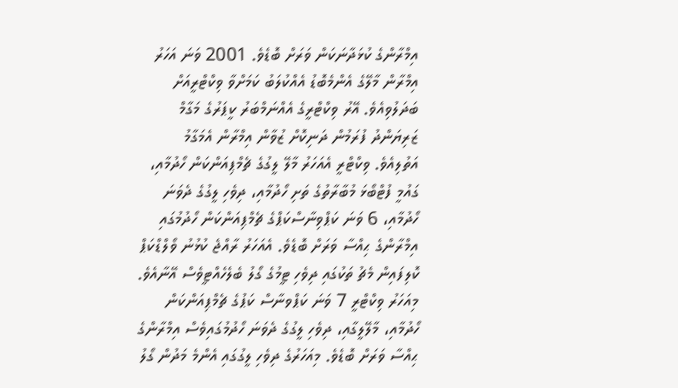އިމްރާންގެ ކުޅަދާނަކަން ވަރަށް ބޮޑެވެ. 2001 ވަނަ އަހަރު އިމްރާން މާލޭގެ އެންމެބޮޑު އެއްކުލަބު ކަމަށްވާ ވިކްޓްރީއަށް ބަދަލުވިއެވެ. އޭރު ވިކްޓްރީގެ އެއްނަމްބަރު ކީޕަރުގެ މަގާމް ޒަރިޔަންދު ފުރަމުން ދަނިކޮށް ޒުވާން އިމްރާން އެމަގާމު އަތުލިއެވެ. ވިކްޓްރީ އެއަހަރު މާލޭ ލީގުގެ ޗެމްޕިއަންކަން ހޯދުމާއި، ގައުމީ ފުޓްބޯޅަ މުބާރާތުގެ ތަށި ހޯދުމާއި، ދިވެހި ލީގުގެ ދެވަނަ ހޯދުމާއި، 6 ވަނަ ކަޕްވިނާސްކަޕްގެ ޗެމްޕިއަންކަން ހޯދުމުގައި އިމްރާންގެ ޙިއްސާ ވަރަށް ބޮޑެވެ. އެއަހަރު ރާއްޖެ ކުޅުނު ވޯލްޑްކަޕް ކޮލިފައިން މެޗު ތަކުގައި ދިވެހި ޓީމުގެ ގޯލު ބެލެހެއްޓީވެސް އޭނާއެވެ. މިއަހަރު ވިކްޓްރީ 7 ވަނަ ކަޕްވނާސް ކަޕުގެ ޗެމްޕިއަންކަން ހޯދުމާއި، މާލޭލީގާއި، ދިވެހި ލީގުގެ ދެވަނަ ހޯދުމުގައިވެސް އިމްރާންގެ ޙިއްސާ ވަރަށް ބޮޑެވެ. މިއަހަރުގެ ދިވެހި ލީގުގައި އެންމެ މަދުން ގޯލު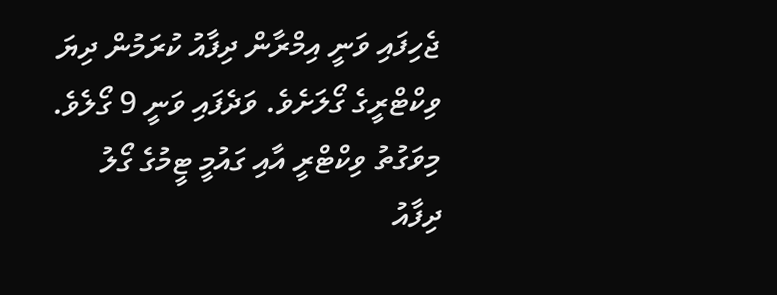ޖެހިފައި ވަނީ އިމްރާން ދިފާއު ކުރަމުން ދިޔަ ވިކްޓްރީގެ ގޯލަށެވެ. ވަދެފައި ވަނީ 9 ގޯލެވެ.
މިވަގުތު ވިކްޓްރީ އާއި ގައުމީ ޓީމުގެ ގޯލު ދިފާއު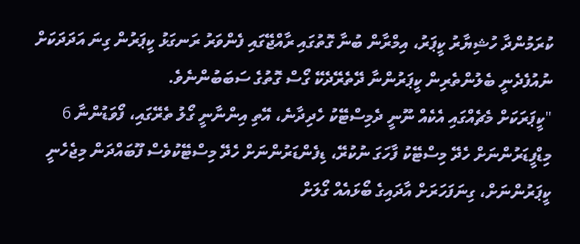ކުރަމުންދާ ހުޝިޔާރު ކީޕަރު، އިމްރާން ބުނާ ގޮތުގައި ރާއްޖޭގައި ފެންވަރު ރަނގަޅު ކީޕަރުން ގިނަ އަދަދަކަށް ނުއުފެދެނީ ބެލުންތެރިން ކީޕަރުންނާ ދޭތެރޭދެކޭ ގޯސް ގޮތުގެ ސަބަބުންނެވެ.
"ކީޕަރަކަށް މެޗެއްގައި އެކެއް ނޫނީ ދެމިސްޓޭކު ހެދިދާނެ، އޭތި އިންނާނީ ގޯލު ތެރޭގައި، ފޯވަޑުންނާ 6 މިޑްފީޑަރުންނަށް ހެދޭ މިސްޓޭކު ފާހަގަ ނުކުރޭ، ޑިފެންޑަރުންނަށް ހެދޭ މިސްޓޭކުވެސް ފޫބައްދަން މިޖެހެނީ ކީޕަރުންނަށް، ގިނަފަހަރަށް އާދައިގެ ބޯޅައެއް ގޯލަށް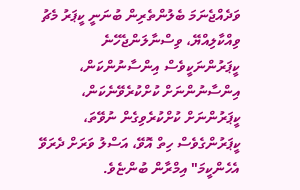ވަދެއްޖެނަމަ ބެލުންތެރިން ބުނަނީ ކީޕަރު މެޗު ވިއްކާލިއްޔޭ، ވިސްނާލަންޖެހޭނެ ކީޕަރުންނަކީވެސް އިންސާނުންކަން، އިންސާނުންނަށް ކުށްކުރެވޭނެކަން، ކީޕަރުންނަށް ކުށްކުރެވިގެން ނުވޭތަ، ކީޕަރުންގެވެސް ހިތް އޮވޭ، އަސްލު ވަރަށް ދެރަވޭ އެހެންކީމަ" އިމްރާން ބުންޏެވެ.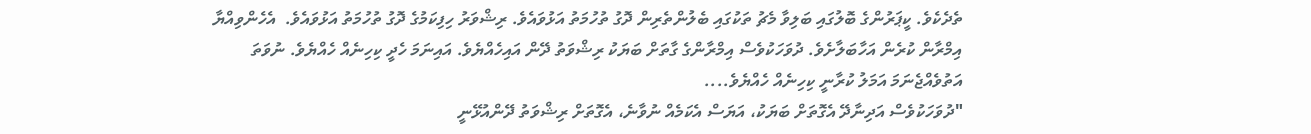ތެދެކެވެ. ކީޕަރުންގެ ބޮލުގައި ބަލިވާ މެޗު ތަކުގައި ބެލުންތެރިން ދޮގު ތުހުމަތު އަޅުވައެވެ. ރިޝްވަރު ހިފިކަމުގެ ދޮގު ތުހުމަތު އަޅުވައެވެ.  އެހެންވިއްޔާ އިމްރާން ކުރެން އަހާބަލާށެވެ. ދުވަހަކުވެސް އިމްރާންގެ ގާތަށް ބަޔަކު ރިޝްވަތު ދޭން އައިހެއްޔެވެ. އައިނަމަ ހެދީ ކިހިނެއް ހެއްޔެވެ. ނުވަތަ އަތުވެއްޖެނަމަ އަމަލު ކުރާނީ ކިހިނެއް ހެއްޔެވެ....
"ދުވަހަކުވެސް އަދިނާދޭ އެގޮތަށް ބަޔަކު، އަޔަސް އެކަމެއް ނުވާނެ، އެގޮތަށް ރިޝްވަތު ދޭންއުޅޭނީ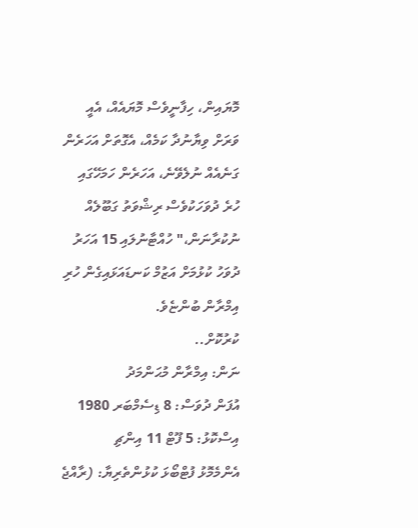މޮޔައިން، ހިފާނީވެސް މޮޔައެއް، އެއީ ވަރަށް ވިޔާނުދާ ކަމެއް، އެގޮތަށް އަހަރެން ގަނެއެއް ނުލެވޭނެ، އަހަރެން ހަމަހޭގައި ހުރެ ދުވަހަކުވެސް ރިޝްވަތު ގަބޫލެއް ނުކުރާނަން،" ހުއްޓާނުލައި 15 އަހަރު ދުވަހު ކުޅުމަށް އަޒުމް ކަނޑައަޅައިގެން ހުރި އިމްރާން ބުންޏެވެ.
ކުރުކޮށް..
ނަން: އިމްރާން މުޙަންމަދު
އުފަން ދުވަސް: 8 ޑިސެމްބަރ 1980
އިސްކޮޅު: 5 ފޫޓް 11 އިންޗި
އެންމެމޮޅު ފުޓްބޯޅަ ކުޅުންތެރިޔާ: (ރާއްޖެ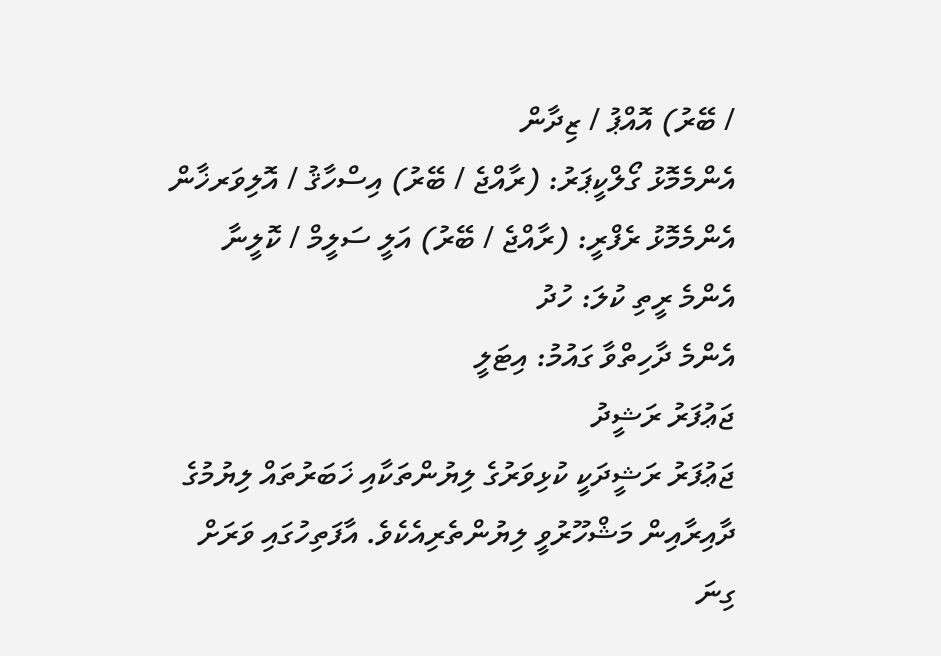/ ބޭރު) އޮއްޕު / ޒިދާން
އެންމެމޮޅު ގޯލްކީޕަރު: (ރާއްޖެ / ބޭރު) އިސްހާޤު / އޮލިވަރޚާން
އެންމެމޮޅު ރެފްރީ: (ރާއްޖެ / ބޭރު) އަލީ ސަލީމް / ކޮލީނާ
އެންމެ ރީތި ކުލަ: ހުދު
އެންމެ ދާހިތްވާ ގައުމު: އިޓަލީ
ޖަޢުފަރު ރަޝީދު
ޖަޢުފަރު ރަޝީދަކީ ކުޅިވަރުގެ ލިޔުންތަކާއި ޚަބަރުތައް ލިޔުމުގެ ދާއިރާއިން މަޝްހޫރުވީ ލިޔުންތެރިއެކެވެ. އާފަތިހުގައި ވަރަށް ގިނަ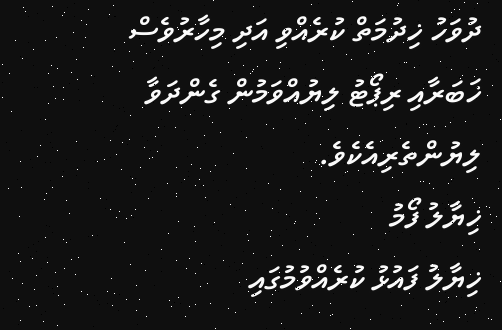ދުވަހު ޚިދުމަތް ކުރެއްވި އަދި މިހާރުވެސް ޚަބަރާއި ރިޕޯޓު ލިޔުއްވަމުން ގެންދަވާ ލިޔުންތެރިއެކެވެ.
ޚިޔާލު ފޯމު
ޚިޔާލު ފައުޅު ކުރެއްވުމުގައި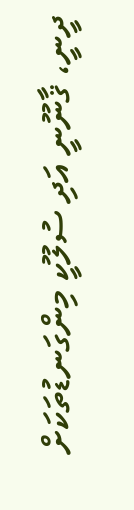ދީނީ، ޤާނޫނީ އަދި ސުލޫކީ މިންގަނޑުތަކަށް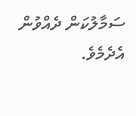ސަމާލުކަން ދެއްވުން އެދެމެވެ.